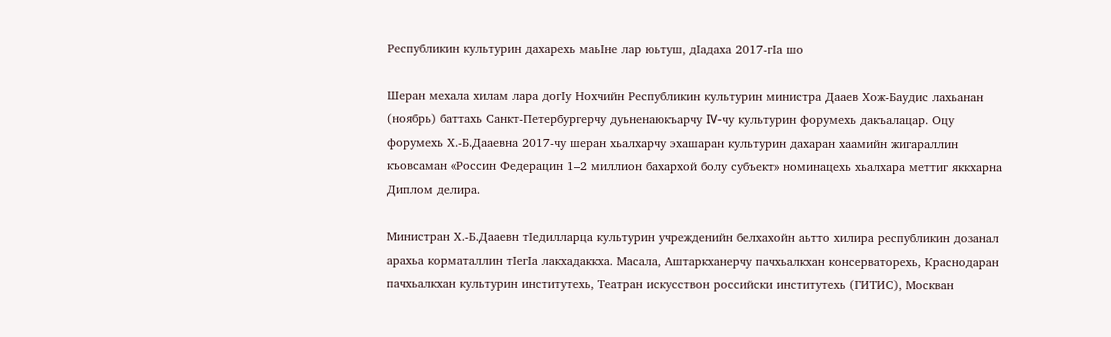Республикин культурин дахарехь маьIне лар юьтуш, дIадаха 2017-гIа шо

Шеран мехала хилам лара догIу Нохчийн Республикин культурин министра Дааев Хож-Баудис лахьанан (ноябрь) баттахь Санкт-Петербургерчу дуьненаюкъарчу IV-чу культурин форумехь дакъалацар. Оцу форумехь Х.-Б.Дааевна 2017-чу шеран хьалхарчу эхашаран культурин дахаран хаамийн жигараллин къовсаман «Россин Федерацин 1–2 миллион бахархой болу субъект» номинацехь хьалхара меттиг яккхарна Диплом делира.

Министран Х.-Б.Дааевн тIедилларца культурин учрежденийн белхахойн аьтто хилира республикин дозанал арахьа корматаллин тIегIа лакхадаккха. Масала, Аштаркханерчу пачхьалкхан консерваторехь, Краснодаран пачхьалкхан культурин институтехь, Театран искусствон российски институтехь (ГИТИС), Москван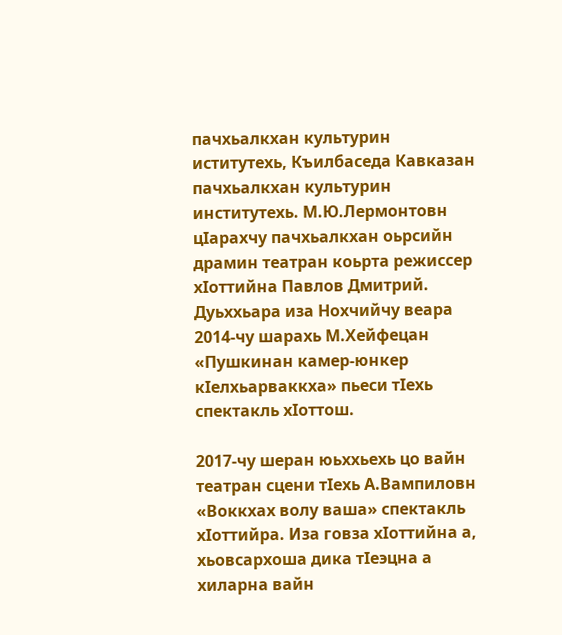пачхьалкхан культурин иститутехь, Къилбаседа Кавказан пачхьалкхан культурин институтехь. М.Ю.Лермонтовн цIарахчу пачхьалкхан оьрсийн драмин театран коьрта режиссер хIоттийна Павлов Дмитрий. Дуьххьара иза Нохчийчу веара 2014-чу шарахь М.Хейфецан «Пушкинан камер-юнкер кIелхьарваккха» пьеси тIехь спектакль хIоттош.

2017-чу шеран юьххьехь цо вайн театран сцени тIехь А.Вампиловн «Воккхах волу ваша» спектакль хIоттийра. Иза говза хIоттийна а, хьовсархоша дика тIеэцна а хиларна вайн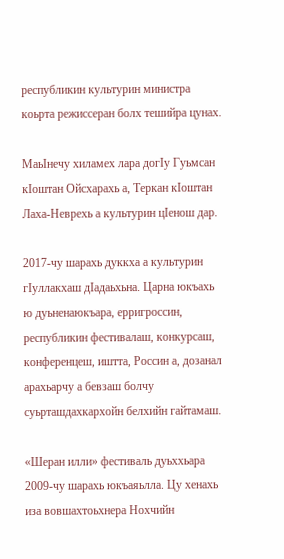республикин культурин министра коьрта режиссеран болх тешийра цунах.

МаьIнечу хиламех лара догIу Гуьмсан кIоштан Ойсхарахь а, Теркан кIоштан Лаха-Неврехь а культурин цIенош дар.

2017-чу шарахь дуккха а культурин гIуллакхаш дIадаьхьна. Царна юкъахь ю дуьненаюкъара, ерригроссин, республикин фестивалаш, конкурсаш, конференцеш, иштта, Россин а, дозанал арахьарчу а бевзаш болчу суьрташдахкархойн белхийн гайтамаш.

«Шеран илли» фестиваль дуьххьара 2009-чу шарахь юкъаяьлла. Цу хенахь иза вовшахтоьхнера Нохчийн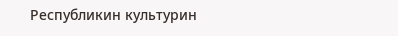Республикин культурин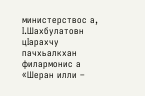министерствос а, I.Шахбулатовн цIарахчу пачхьалкхан филармонис а «Шеран илли –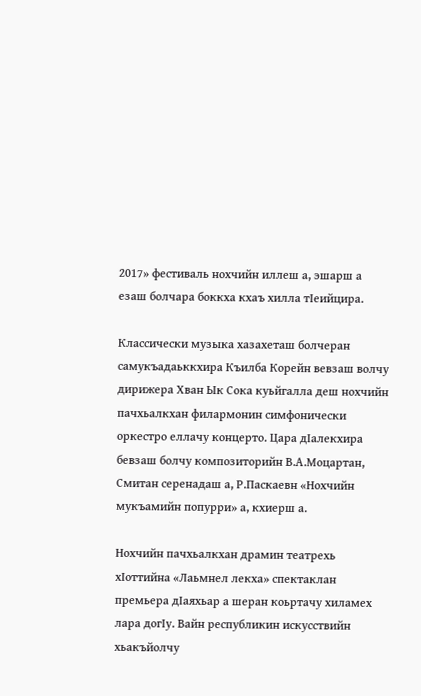2017» фестиваль нохчийн иллеш а, эшарш а езаш болчара боккха кхаъ хилла тIеийцира.

Классически музыка хазахеташ болчеран самукъадаьккхира Къилба Корейн вевзаш волчу дирижера Хван Ык Сока куьйгалла деш нохчийн пачхьалкхан филармонин симфонически оркестро еллачу концерто. Цара дIалекхира бевзаш болчу композиторийн В.А.Моцартан, Смитан серенадаш а, Р.Паскаевн «Нохчийн мукъамийн попурри» а, кхиерш а.

Нохчийн пачхьалкхан драмин театрехь хIоттийна «Лаьмнел лекха» спектаклан премьера дIаяхьар а шеран коьртачу хиламех лара догIу. Вайн республикин искусствийн хьакъйолчу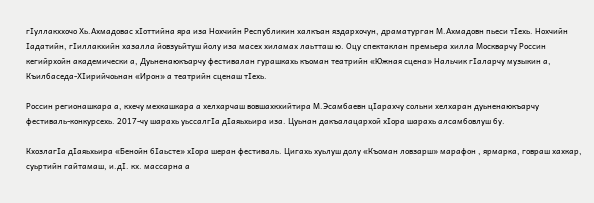гIуллакххочо Хь.Ахмадовас хIоттийна яра иза Нохчийн Республикин халкъан яздархочун, драматурган М.Ахмадовн пьеси тIехь. Нохчийн Iадатийн, гIиллакхийн хазалла йовзуьйтуш йолу иза масех хиламах лаьтташ ю. Оцу спектаклан премьера хилла Москварчу Россин кегийрхойн академически а, Дуьненаюкъарчу фестивалан гурашкахь къоман театрийн «Южная сцена» Нальчик гIаларчу музыкин а, Къилбаседа-ХIирийчоьнан «Ирон» а театрийн сценаш тIехь.

Россин регионашкара а, кхечу мехкашкара а хелхарчаш вовшахкхийтира М.Эсамбаевн цIарахчу сольни хелхаран дуьненаюкъарчу фестиваль-конкурсехь. 2017-чу шарахь уьссалгIа дIаяьхьира иза. Цуьнан дакъалацархой хIора шарахь алсамбовлуш бу.

КхозлагIа дIаяьхьира «Бенойн бIаьсте» хIора шеран фестиваль. Цигахь хуьлуш долу «Къоман ловзарш» марафон , ярмарка, говраш хахкар, суьртийн гайтамаш, и.дI. кх. массарна а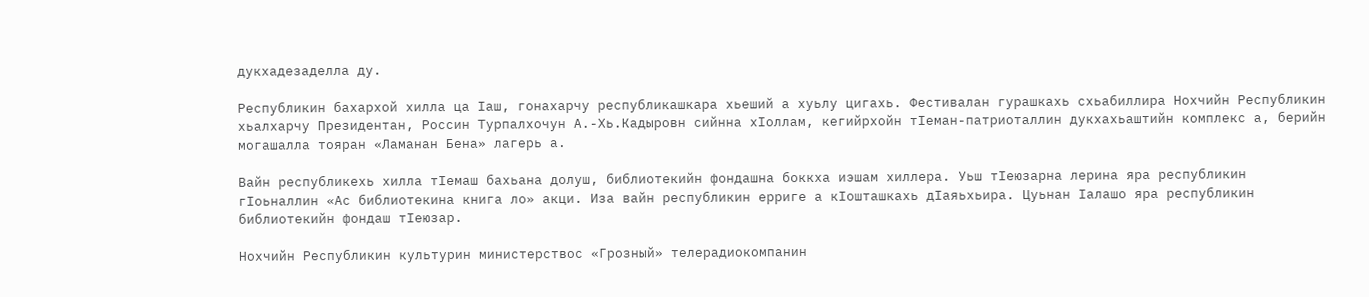дукхадезаделла ду.

Республикин бахархой хилла ца Iаш, гонахарчу республикашкара хьеший а хуьлу цигахь. Фестивалан гурашкахь схьабиллира Нохчийн Республикин хьалхарчу Президентан, Россин Турпалхочун А.-Хь.Кадыровн сийнна хIоллам, кегийрхойн тIеман-патриоталлин дукхахьаштийн комплекс а, берийн могашалла тояран «Ламанан Бена» лагерь а.

Вайн республикехь хилла тIемаш бахьана долуш, библиотекийн фондашна боккха иэшам хиллера. Уьш тIеюзарна лерина яра республикин гIоьналлин «Ас библиотекина книга ло» акци. Иза вайн республикин ерриге а кIошташкахь дIаяьхьира. Цуьнан Iалашо яра республикин библиотекийн фондаш тIеюзар.

Нохчийн Республикин культурин министерствос «Грозный» телерадиокомпанин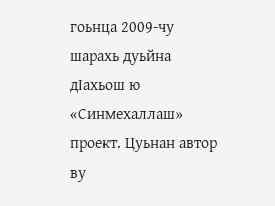гоьнца 2009-чу шарахь дуьйна дIахьош ю «Синмехаллаш» проект. Цуьнан автор ву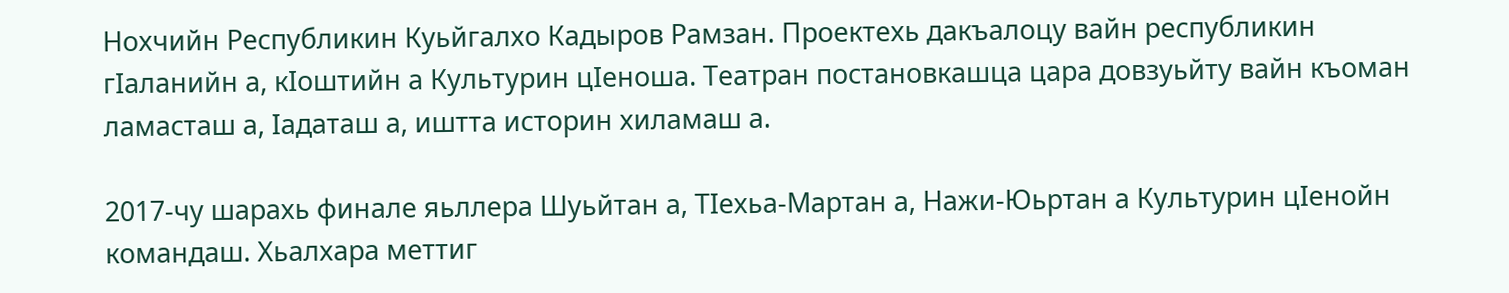Нохчийн Республикин Куьйгалхо Кадыров Рамзан. Проектехь дакъалоцу вайн республикин гIаланийн а, кIоштийн а Культурин цIеноша. Театран постановкашца цара довзуьйту вайн къоман ламасташ а, Iадаташ а, иштта историн хиламаш а.

2017-чу шарахь финале яьллера Шуьйтан а, ТIехьа-Мартан а, Нажи-Юьртан а Культурин цIенойн командаш. Хьалхара меттиг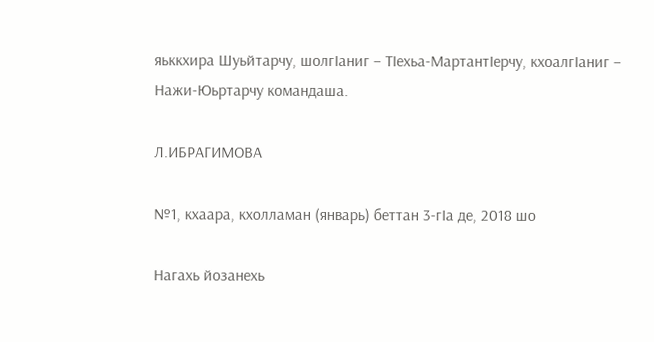яьккхира Шуьйтарчу, шолгIаниг – ТIехьа-МартантIерчу, кхоалгIаниг – Нажи-Юьртарчу командаша.

Л.ИБРАГИМОВА

№1, кхаара, кхолламан (январь) беттан 3-гIа де, 2018 шо

Нагахь йозанехь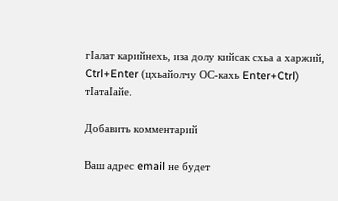гIалат карийнехь, иза долу кийсак схьа а харжий, Ctrl+Enter (цхьайолчу ОС-кахь Enter+Ctrl) тIатаIайе.

Добавить комментарий

Ваш адрес email не будет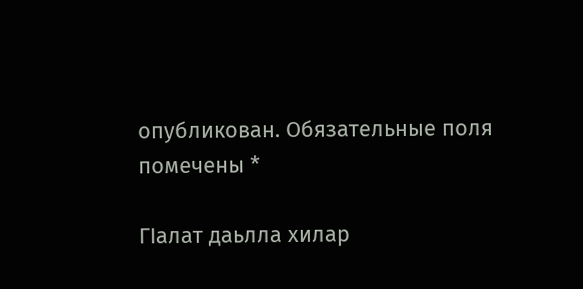опубликован. Обязательные поля помечены *

ГIалат даьлла хилар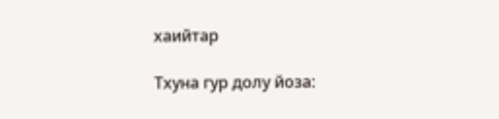хаийтар

Тхуна гур долу йоза: